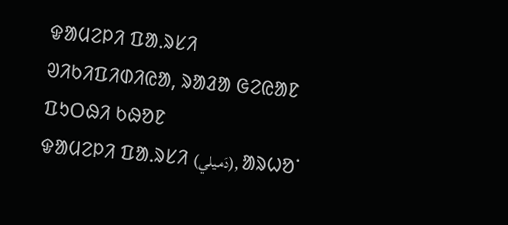ᱫᱟᱢᱮᱞᱤ ᱯᱟᱹᱨᱥᱤ
ᱣᱤᱠᱤᱯᱤᱰᱤᱭᱟ, ᱨᱟᱲᱟ ᱜᱮᱭᱟᱱ ᱯᱩᱛᱷᱤ ᱠᱷᱚᱱ
ᱫᱟᱢᱮᱞᱤ ᱯᱟᱹᱨᱥᱤ (دَميلي), ᱟᱨᱦᱚᱸ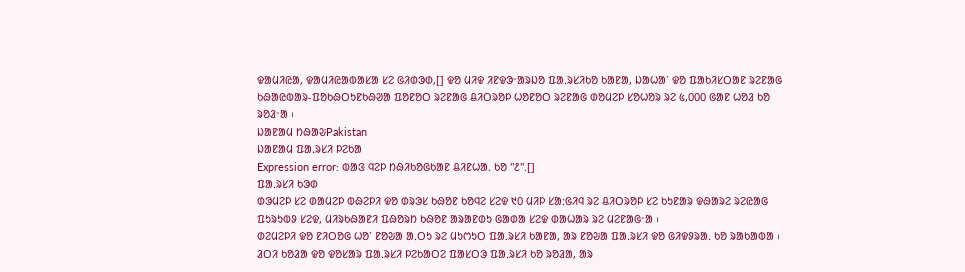ᱫᱟᱢᱤᱭᱟ, ᱫᱟᱢᱤᱭᱟᱵᱟᱥᱟ ᱥᱮ ᱜᱤᱰᱳᱰ,[] ᱫᱚ ᱢᱤᱫ ᱤᱱᱫᱳᱼᱟᱨᱡᱚ ᱯᱟᱹᱨᱥᱤᱠᱚ ᱠᱟᱱᱟ, ᱡᱟᱦᱟᱸ ᱫᱚ ᱯᱟᱠᱤᱥᱛᱟᱱ ᱨᱮᱱᱟᱜ ᱠᱷᱟᱭᱵᱟᱨ-ᱯᱚᱠᱷᱛᱩᱱᱠᱷᱣᱟ ᱯᱚᱱᱚᱛ ᱨᱮᱱᱟᱜ ᱪᱤᱛᱨᱚᱞ ᱦᱚᱱᱚᱛ ᱨᱮᱱᱟᱜ ᱰᱚᱢᱮᱞ ᱥᱚᱦᱚᱨ ᱨᱮ ᱕,᱐᱐᱐ ᱜᱟᱱ ᱦᱚᱲ ᱠᱚ ᱨᱚᱲᱼᱟ ᱾
ᱡᱟᱱᱟᱢ ᱴᱷᱟᱶPakistan
ᱡᱟᱱᱟᱢ ᱯᱟᱹᱨᱥᱤ ᱞᱮᱠᱟ
Expression error: ᱵᱟᱝ ᱧᱮᱞ ᱴᱷᱤᱠᱚᱜᱠᱟᱱ ᱪᱤᱱᱦᱟᱹ ᱠᱚ "᱒".[]
ᱯᱟᱹᱨᱥᱤ ᱠᱳᱰ
ᱰᱳᱢᱮᱞ ᱥᱮ ᱰᱟᱢᱮᱞ ᱵᱷᱮᱞᱤ ᱫᱚ ᱰᱨᱳᱥ ᱠᱷᱚᱱ ᱠᱚᱧᱮ ᱥᱮᱫ ᱑᱐ ᱢᱤᱞ ᱥᱟᱺᱜᱤᱧ ᱨᱮ ᱪᱤᱛᱨᱚᱞ ᱥᱮ ᱠᱩᱱᱟᱨ ᱫᱷᱟᱨᱮ ᱨᱮᱭᱟᱜ ᱯᱩᱨᱩᱵᱽ ᱥᱮᱫ, ᱢᱤᱨᱠᱷᱟᱱᱤ ᱯᱷᱚᱨᱴ ᱠᱷᱚᱱ ᱟᱨᱟᱱᱰᱩ ᱜᱟᱰᱟ ᱥᱮᱫ ᱰᱟᱦᱟᱨ ᱨᱮ ᱢᱮᱱᱟᱜᱼᱟ ᱾
ᱰᱮᱢᱮᱞᱤ ᱫᱚ ᱱᱤᱛᱚᱜ ᱦᱚᱸ ᱱᱚᱶᱟ ᱟᱹᱛᱩ ᱨᱮ ᱢᱩᱬᱩᱛ ᱯᱟᱹᱨᱥᱤ ᱠᱟᱱᱟ, ᱟᱨ ᱱᱚᱶᱟ ᱯᱟᱹᱨᱥᱤ ᱫᱚ ᱜᱤᱫᱽᱨᱟᱹ ᱠᱚ ᱨᱟᱠᱟᱵᱟ ᱾ ᱲᱛᱤ ᱠᱚᱲᱟ ᱫᱚ ᱫᱚᱥᱟᱨ ᱯᱟᱹᱨᱥᱤ ᱞᱮᱠᱟᱛᱮ ᱯᱟᱥᱛᱳ ᱯᱟᱹᱨᱥᱤ ᱠᱚ ᱨᱚᱲᱟ, ᱟᱨ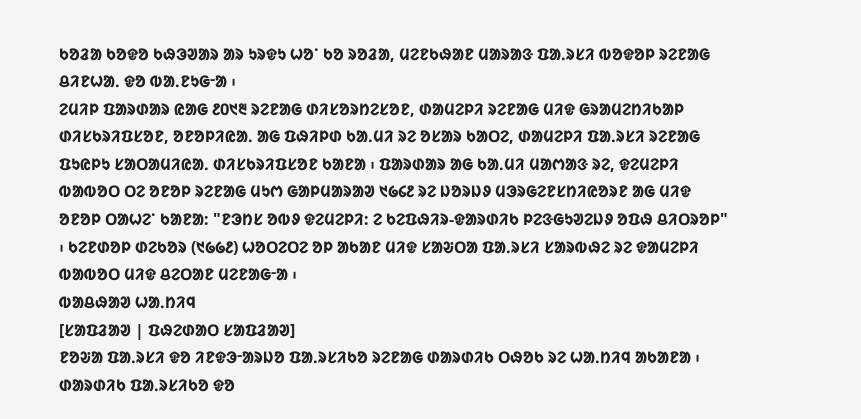ᱠᱚᱲᱟ ᱠᱚᱫᱚ ᱠᱷᱳᱣᱟᱨ ᱟᱨ ᱩᱨᱫᱩ ᱦᱚᱸ ᱠᱚ ᱨᱚᱲᱟ, ᱢᱮᱱᱠᱷᱟᱱ ᱢᱟᱨᱟᱝ ᱯᱟᱹᱨᱥᱤ ᱵᱚᱫᱚᱞ ᱨᱮᱱᱟᱜ ᱪᱤᱱᱦᱟᱹ ᱫᱚ ᱵᱟᱹᱱᱩᱜᱼᱟ ᱾
ᱮᱢᱤᱞ ᱯᱟᱨᱰᱟᱨ ᱭᱟᱜ ᱒᱐᱑᱓ ᱨᱮᱱᱟᱜ ᱰᱤᱥᱚᱨᱴᱮᱥᱚᱱ, ᱰᱟᱢᱮᱞᱤ ᱨᱮᱱᱟᱜ ᱢᱤᱫ ᱜᱨᱟᱢᱮᱴᱤᱠᱟᱞ ᱰᱤᱥᱠᱨᱤᱯᱥᱚᱱ, ᱚᱱᱚᱞᱤᱭᱟᱹ ᱟᱜ ᱯᱷᱤᱞᱰ ᱠᱟᱹᱢᱤ ᱨᱮ ᱚᱥᱟᱨ ᱠᱟᱛᱮ, ᱰᱟᱢᱮᱞᱤ ᱯᱟᱹᱨᱥᱤ ᱨᱮᱱᱟᱜ ᱯᱩᱭᱞᱩ ᱥᱟᱛᱟᱢᱤᱭᱟᱹ ᱰᱤᱥᱠᱨᱤᱯᱥᱚᱱ ᱠᱟᱱᱟ ᱾ ᱯᱟᱨᱰᱟᱨ ᱟᱜ ᱠᱟᱹᱢᱤ ᱢᱟᱬᱟᱝ ᱨᱮ, ᱫᱮᱢᱮᱞᱤ ᱵᱟᱵᱚᱛ ᱛᱮ ᱚᱱᱚᱞ ᱨᱮᱱᱟᱜ ᱢᱩᱬ ᱜᱟᱞᱢᱟᱨᱟᱣ ᱑᱙᱔᱒ ᱨᱮ ᱡᱚᱨᱡᱽ ᱢᱳᱨᱜᱮᱱᱥᱴᱤᱭᱚᱨᱱ ᱟᱜ ᱢᱤᱫ ᱚᱱᱚᱞ ᱛᱟᱦᱮᱸ ᱠᱟᱱᱟ: "ᱱᱳᱴᱥ ᱚᱵᱽ ᱫᱮᱢᱮᱞᱤ: ᱮ ᱠᱮᱯᱷᱤᱨ-ᱫᱟᱨᱰᱤᱠ ᱞᱮᱝᱜᱩᱣᱮᱡᱽ ᱚᱯᱷ ᱪᱤᱛᱨᱚᱞ" ᱾ ᱠᱮᱱᱰᱚᱞ ᱰᱮᱠᱚᱨ (᱑᱙᱙᱒) ᱦᱚᱛᱮᱛᱮ ᱚᱞ ᱟᱠᱟᱱ ᱢᱤᱫ ᱥᱟᱶᱛᱟ ᱯᱟᱹᱨᱥᱤ ᱥᱟᱨᱵᱷᱮ ᱨᱮ ᱫᱟᱢᱮᱞᱤ ᱵᱟᱵᱚᱛ ᱢᱤᱫ ᱪᱮᱛᱟᱱ ᱢᱮᱱᱟᱜᱼᱟ ᱾
ᱵᱟᱪᱷᱟᱣ ᱦᱟᱹᱴᱤᱧ
[ᱥᱟᱯᱲᱟᱣ | ᱯᱷᱮᱰᱟᱛ ᱥᱟᱯᱲᱟᱣ]
ᱱᱚᱶᱟ ᱯᱟᱹᱨᱥᱤ ᱫᱚ ᱤᱱᱫᱳᱼᱟᱨᱡᱚ ᱯᱟᱹᱨᱥᱤᱠᱚ ᱨᱮᱱᱟᱜ ᱰᱟᱨᱰᱤᱠ ᱛᱷᱚᱠ ᱨᱮ ᱦᱟᱹᱴᱤᱧ ᱟᱠᱟᱱᱟ ᱾ ᱰᱟᱨᱰᱤᱠ ᱯᱟᱹᱨᱥᱤᱠᱚ ᱫᱚ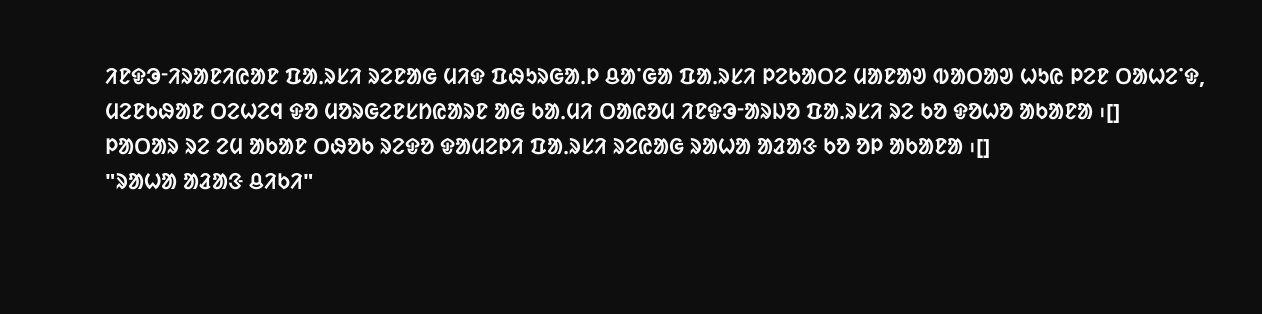ᱤᱱᱫᱳᱼᱤᱨᱟᱱᱤᱭᱟᱱ ᱯᱟᱹᱨᱥᱤ ᱨᱮᱱᱟᱜ ᱢᱤᱫ ᱯᱷᱩᱨᱜᱟᱹᱞ ᱪᱟᱸᱜᱟ ᱯᱟᱹᱨᱥᱤ ᱞᱮᱠᱟᱛᱮ ᱢᱟᱱᱟᱣ ᱵᱟᱛᱟᱣ ᱦᱩᱭ ᱞᱮᱱ ᱛᱟᱦᱮᱸᱫ, ᱢᱮᱱᱠᱷᱟᱱ ᱛᱮᱦᱮᱧ ᱫᱚ ᱢᱚᱨᱜᱮᱱᱥᱴᱭᱟᱨᱱ ᱟᱜ ᱠᱟᱹᱢᱤ ᱛᱟᱭᱚᱢ ᱤᱱᱫᱳᱼᱟᱨᱡᱚ ᱯᱟᱹᱨᱥᱤ ᱨᱮ ᱠᱚ ᱫᱚᱦᱚ ᱟᱠᱟᱱᱟ ᱾[]
ᱞᱟᱛᱟᱨ ᱨᱮ ᱮᱢ ᱟᱠᱟᱱ ᱛᱷᱚᱠ ᱨᱮᱫᱚ ᱫᱟᱢᱮᱞᱤ ᱯᱟᱹᱨᱥᱤ ᱨᱮᱭᱟᱜ ᱨᱟᱦᱟ ᱟᱲᱟᱝ ᱠᱚ ᱚᱞ ᱟᱠᱟᱱᱟ ᱾[]
"ᱨᱟᱦᱟ ᱟᱲᱟᱝ ᱪᱤᱠᱤ"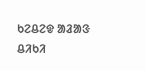ᱠᱮᱪᱮᱫ ᱟᱲᱟᱝ ᱪᱤᱠᱤ